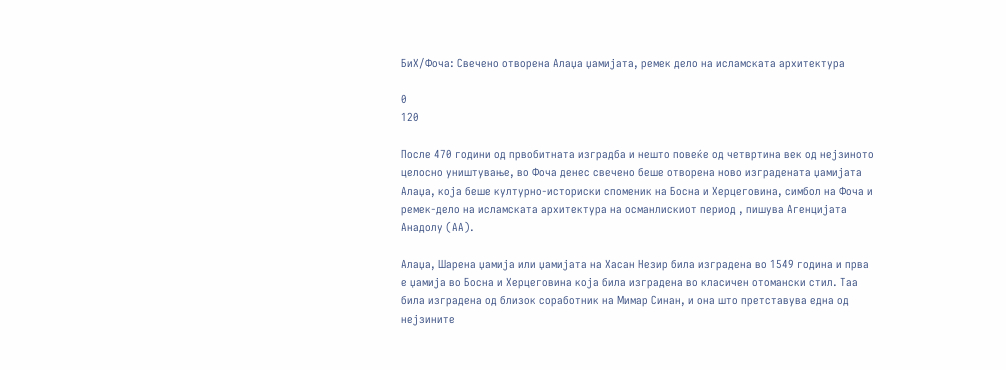БиХ/Фоча: Свечено отворена Алаџа џамијата, ремек дело на исламската архитектура

0
120

После 470 години од првобитната изградба и нешто повеќе од четвртина век од нејзиното целосно уништување, во Фоча денес свечено беше отворена ново изградената џамијата Алаџа, која беше културно-историски споменик на Босна и Херцеговина, симбол на Фоча и ремек-дело на исламската архитектура на османлискиот период , пишува Агенцијата Анадолу (АА).

Алаџа, Шарена џамија или џамијата на Хасан Незир била изградена во 1549 година и прва е џамија во Босна и Херцеговина која била изградена во класичен отомански стил. Таа била изградена од близок соработник на Мимар Синан, и она што претставува една од нејзините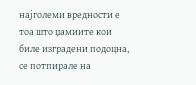најголеми вредности е тоа што џамиите кои биле изградени подоцна, се потпирале на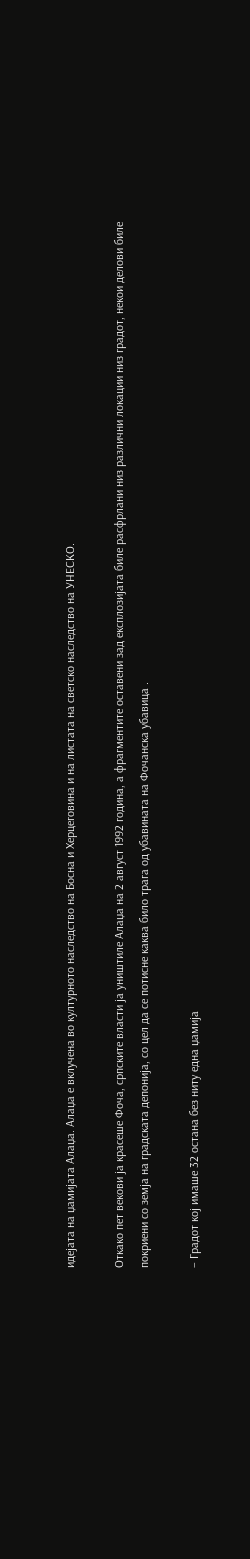идејата на џамијата Алаџа. Алаџа е вклучена во културното наследство на Босна и Херцеговина и на листата на светско наследство на УНЕСКО.

Откако пет векови ја красеше Фоча, српските власти ја уништиле Алаџа на 2 август 1992 година, а фрагментите оставени зад експлозијата биле расфрлани низ различни локации низ градот, некои делови биле покриени со земја на градската депонија, со цел да се потисне каква било трага од убавината на Фочанска убавица .

– Градот кој имаше 32 остана без ниту една џамија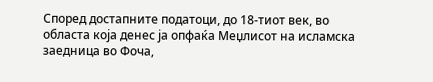Според достапните податоци, до 18-тиот век, во областа која денес ја опфаќа Меџлисот на исламска заедница во Фоча,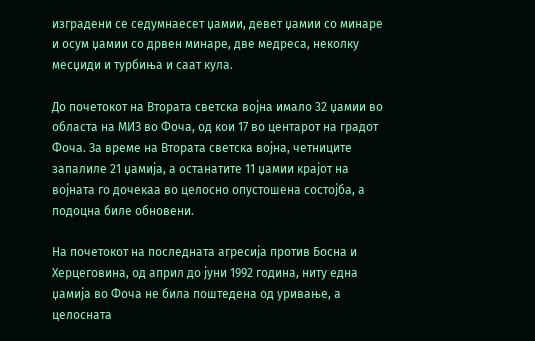изградени се седумнаесет џамии, девет џамии со минаре и осум џамии со дрвен минаре, две медреса, неколку месџиди и турбиња и саат кула.

До почетокот на Втората светска војна имало 32 џамии во областа на МИЗ во Фоча, од кои 17 во центарот на градот Фоча. За време на Втората светска војна, четниците запалиле 21 џамија, а останатите 11 џамии крајот на војната го дочекаа во целосно опустошена состојба, а подоцна биле обновени.

На почетокот на последната агресија против Босна и Херцеговина, од април до јуни 1992 година, ниту една џамија во Фоча не била поштедена од уривање, а целосната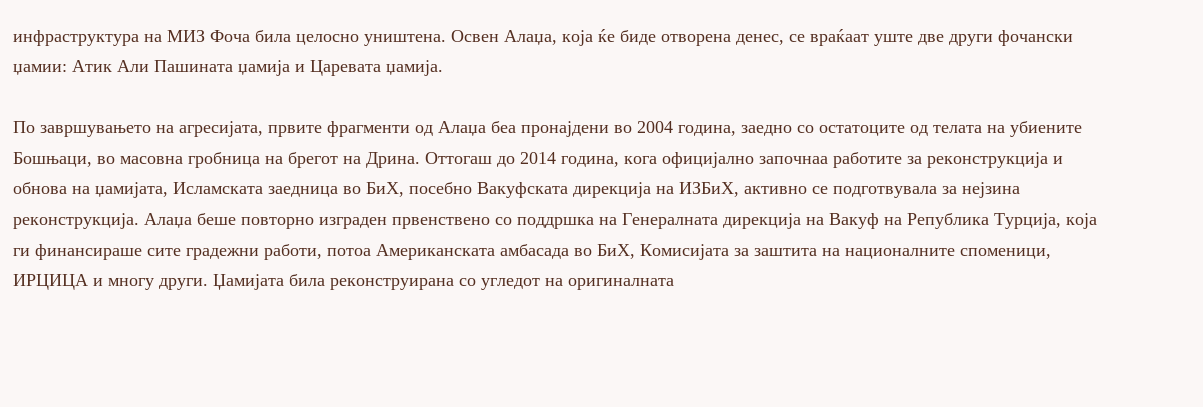инфраструктура на МИЗ Фоча била целосно уништена. Освен Алаџа, која ќе биде отворена денес, се враќаат уште две други фочански џамии: Атик Али Пашината џамија и Царевата џамија.

По завршувањето на агресијата, првите фрагменти од Алаџа беа пронајдени во 2004 година, заедно со остатоците од телата на убиените Бошњаци, во масовна гробница на брегот на Дрина. Оттогаш до 2014 година, кога официјално започнаа работите за реконструкција и обнова на џамијата, Исламската заедница во БиХ, посебно Вакуфската дирекција на ИЗБиХ, активно се подготвувала за нејзина реконструкција. Алаџа беше повторно изграден првенствено со поддршка на Генералната дирекција на Вакуф на Република Турција, која ги финансираше сите градежни работи, потоа Американската амбасада во БиХ, Комисијата за заштита на националните споменици, ИРЦИЦА и многу други. Џамијата била реконструирана со угледот на оригиналната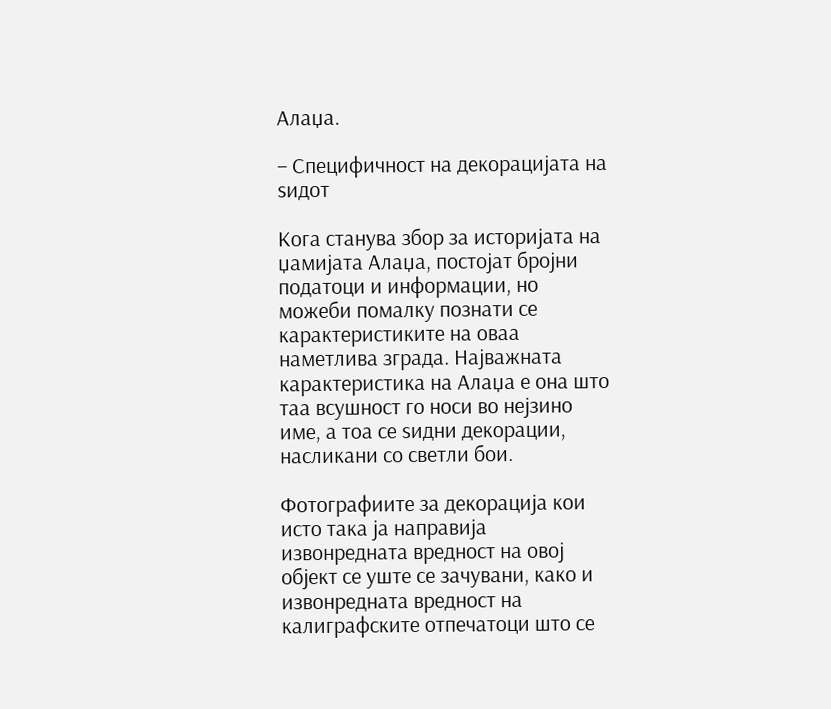Алаџа.

– Специфичност на декорацијата на ѕидот

Кога станува збор за историјата на џамијата Алаџа, постојат бројни податоци и информации, но можеби помалку познати се карактеристиките на оваа наметлива зграда. Најважната карактеристика на Алаџа е она што таа всушност го носи во нејзино име, а тоа се ѕидни декорации, насликани со светли бои.

Фотографиите за декорација кои исто така ја направија извонредната вредност на овој објект се уште се зачувани, како и извонредната вредност на калиграфските отпечатоци што се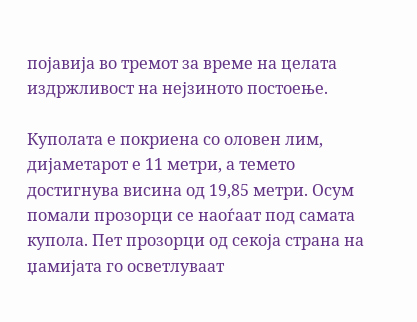појавија во тремот за време на целата издржливост на нејзиното постоење.

Куполата е покриена со оловен лим, дијаметарот е 11 метри, а темето достигнува висина од 19,85 метри. Осум помали прозорци се наоѓаат под самата купола. Пет прозорци од секоја страна на џамијата го осветлуваат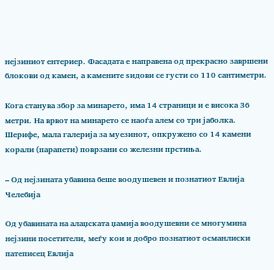нејзиниот ентериер. Фасадата е направена од прекрасно завршени блокови од камен, а камените ѕидови се густи со 110 сантиметри.

Кога станува збор за минарето, има 14 страници и е висока 36 метри. На врвот на минарето се наоѓа алем со три јаболка. Шерифе, мала галерија за муезинот, опкружено со 14 камени корали (парапети) поврзани со железни прстиња.

– Од нејзината убавина беше воодушевен и познатиот Евлија Челебија

Од убавината на алаџската џамија воодушевни се многумина нејзини посетители, меѓу кои и добро познатиот османлиски патеписец Евлија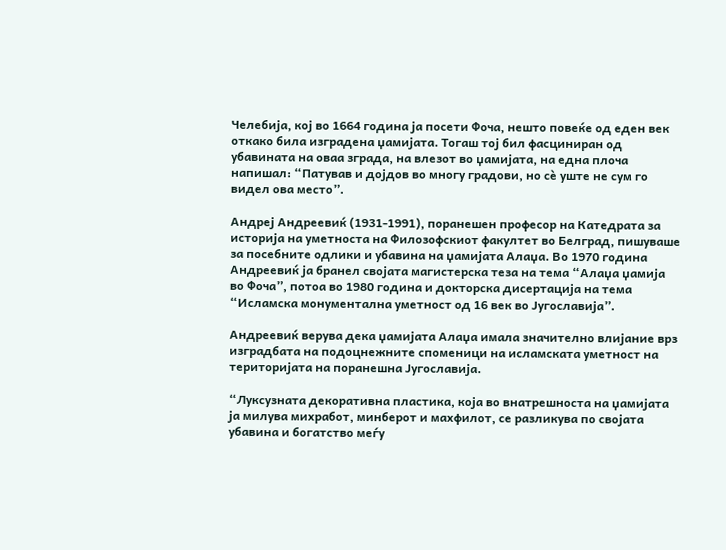Челебија, кој во 1664 година ја посети Фоча, нешто повеќе од еден век откако била изградена џамијата. Тогаш тој бил фасциниран од убавината на оваа зграда, на влезот во џамијата, на една плоча напишал: “Патував и дојдов во многу градови, но сѐ уште не сум го видел ова место”.

Андреј Андреевиќ (1931-1991), поранешен професор на Катедрата за историја на уметноста на Филозофскиот факултет во Белград, пишуваше за посебните одлики и убавина на џамијата Алаџа. Во 1970 година Андреевиќ ја бранел својата магистерска теза на тема “Алаџа џамија во Фоча”, потоа во 1980 година и докторска дисертација на тема “Исламска монументална уметност од 16 век во Југославија”.

Андреевиќ верува дека џамијата Алаџа имала значително влијание врз изградбата на подоцнежните споменици на исламската уметност на територијата на поранешна Југославија.

“Луксузната декоративна пластика, која во внатрешноста на џамијата ја милува михработ, минберот и махфилот, се разликува по својата убавина и богатство меѓу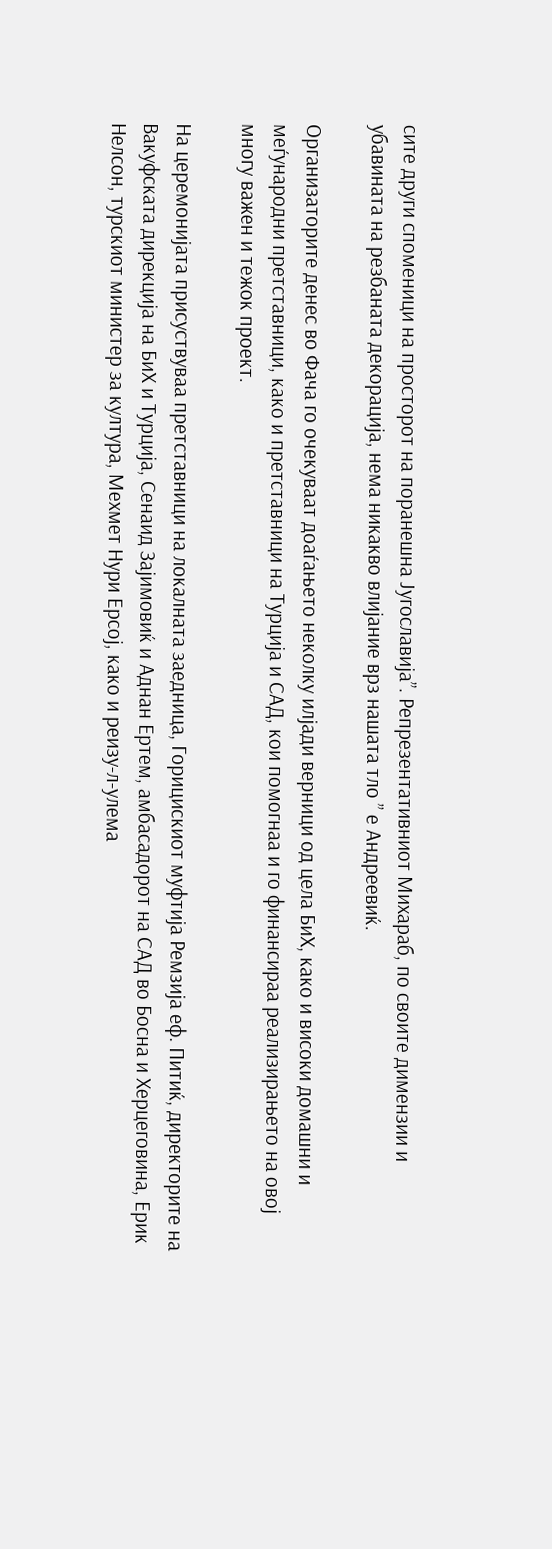сите други споменици на просторот на поранешна Југославија”. Репрезентативниот Михараб, по своите димензии и убавината на резбаната декорација, нема никакво влијание врз нашата тло ” е Андреевиќ.

Организаторите денес во Фача го очекуваат доаѓањето неколку илјади верници од цела БиХ, како и високи домашни и меѓународни претставници, како и претставници на Турција и САД, кои помогнаа и го финансираа реализирањето на овој многу важен и тежок проект.

На церемонијата присуствуваа претставници на локалната заедница, Горицискиот муфтија Ремзија еф. Питиќ, директорите на Вакуфската дирекција на БиХ и Турција, Сенаид Зајимовиќ и Аднан Ертем, амбасадорот на САД во Босна и Херцеговина, Ерик Нелсон, турскиот министер за култура, Мехмет Нури Ерсој, како и реизу-л-улема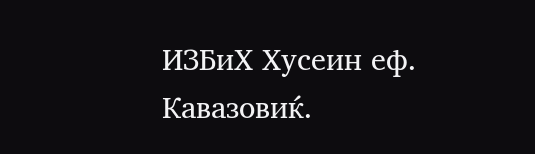ИЗБиХ Хусеин еф. Кавазовиќ.